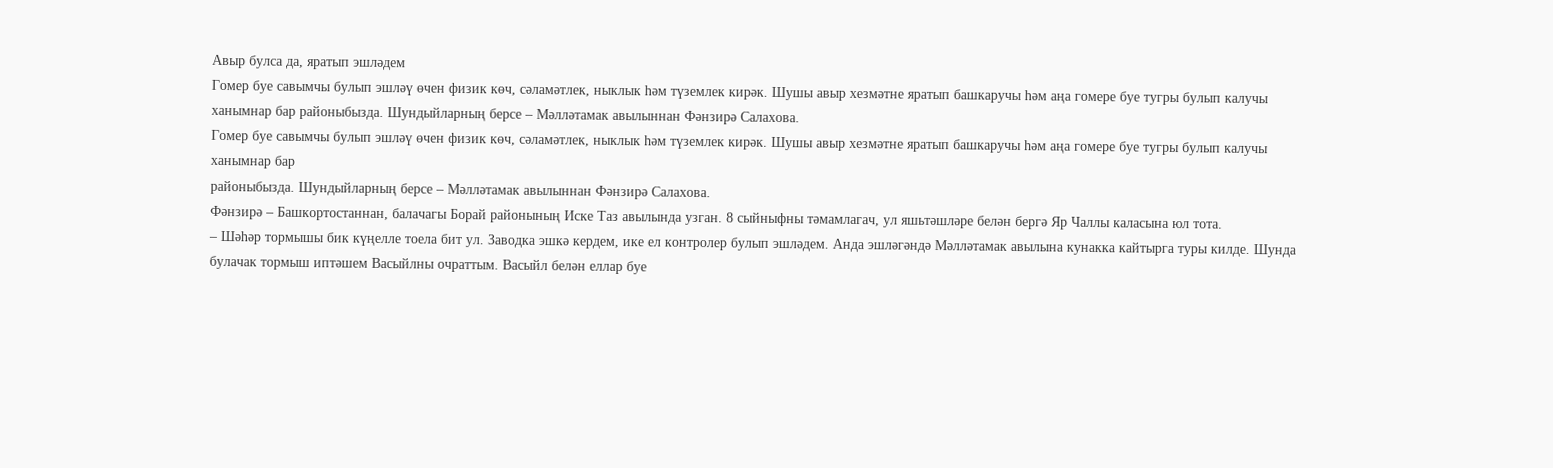Авыр булса да, яратып эшләдем
Гомер буе савымчы булып эшләү өчен физик көч, сәламәтлек, ныклык һәм түземлек кирәк. Шушы авыр хезмәтне яратып башкаручы һәм аңа гомере буе тугры булып калучы ханымнар бар районыбызда. Шундыйларның берсе – Мәлләтамак авылыннан Фәнзирә Салахова.
Гомер буе савымчы булып эшләү өчен физик көч, сәламәтлек, ныклык һәм түземлек кирәк. Шушы авыр хезмәтне яратып башкаручы һәм аңа гомере буе тугры булып калучы ханымнар бар
районыбызда. Шундыйларның берсе – Мәлләтамак авылыннан Фәнзирә Салахова.
Фәнзирә – Башкортостаннан, балачагы Борай районының Иске Таз авылында узган. 8 сыйныфны тәмамлагач, ул яшьтәшләре белән бергә Яр Чаллы каласына юл тота.
– Шәһәр тормышы бик күңелле тоела бит ул. Заводка эшкә кердем, ике ел контролер булып эшләдем. Анда эшләгәндә Мәлләтамак авылына кунакка кайтырга туры килде. Шунда булачак тормыш иптәшем Васыйлны очраттым. Васыйл белән еллар буе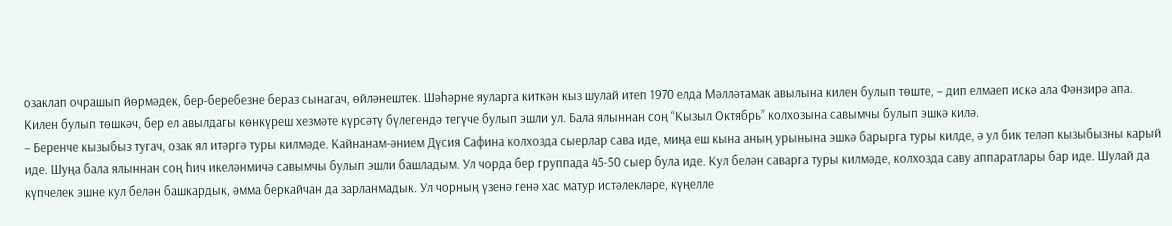озаклап очрашып йөрмәдек, бер-беребезне бераз сынагач, өйләнештек. Шәһәрне яуларга киткән кыз шулай итеп 1970 елда Мәлләтамак авылына килен булып төште, – дип елмаеп искә ала Фәнзирә апа.
Килен булып төшкәч, бер ел авылдагы көнкүреш хезмәте күрсәтү бүлегендә тегүче булып эшли ул. Бала ялыннан соң “Кызыл Октябрь” колхозына савымчы булып эшкә килә.
– Беренче кызыбыз тугач, озак ял итәргә туры килмәде. Кайнанам-әнием Дүсия Сафина колхозда сыерлар сава иде, миңа еш кына аның урынына эшкә барырга туры килде, ә ул бик теләп кызыбызны карый иде. Шуңа бала ялыннан соң һич икеләнмичә савымчы булып эшли башладым. Ул чорда бер группада 45-50 сыер була иде. Кул белән саварга туры килмәде, колхозда саву аппаратлары бар иде. Шулай да күпчелек эшне кул белән башкардык, әмма беркайчан да зарланмадык. Ул чорның үзенә генә хас матур истәлекләре, күңелле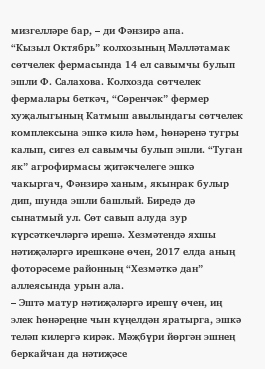мизгелләре бар, – ди Фәнзирә апа.
“Кызыл Октябрь” колхозының Мәлләтамак сөтчелек фермасында 14 ел савымчы булып эшли Ф. Салахова. Колхозда сөтчелек фермалары беткәч, “Сөренчәк” фермер хуҗалыгының Катмыш авылындагы сөтчелек комплексына эшкә килә һәм, һөнәренә тугры калып, сигез ел савымчы булып эшли. “Туган як” агрофирмасы җитәкчелеге эшкә чакыргач, Фәнзирә ханым, якынрак булыр дип, шунда эшли башлый. Биредә дә сынатмый ул. Сөт савып алуда зур күрсәткечләргә ирешә. Хезмәтендә яхшы нәтиҗәләргә ирешкәне өчен, 2017 елда аның фоторәсеме районның “Хезмәткә дан” аллеясында урын ала.
– Эштә матур нәтиҗәләргә ирешү өчен, иң элек һөнәреңне чын күңелдән яратырга, эшкә теләп килергә кирәк. Мәҗбүри йөргән эшнең беркайчан да нәтиҗәсе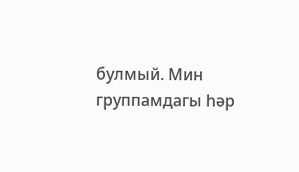булмый. Мин группамдагы һәр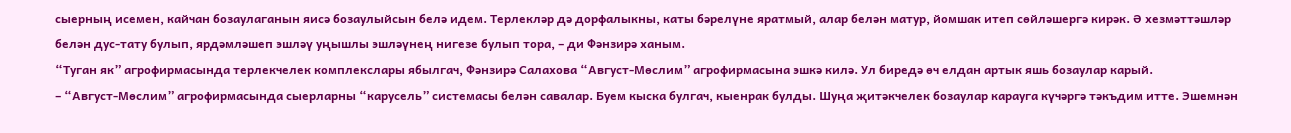сыерның исемен, кайчан бозаулаганын яисә бозаулыйсын белә идем. Терлекләр дә дорфалыкны, каты бәрелүне яратмый, алар белән матур, йомшак итеп сөйләшергә кирәк. Ә хезмәттәшләр белән дус-тату булып, ярдәмләшеп эшләү уңышлы эшләүнең нигезе булып тора, – ди Фәнзирә ханым.
“Туган як” агрофирмасында терлекчелек комплекслары ябылгач, Фәнзирә Салахова “Август-Мөслим” агрофирмасына эшкә килә. Ул биредә өч елдан артык яшь бозаулар карый.
– “Август-Мөслим” агрофирмасында сыерларны “карусель” системасы белән савалар. Буем кыска булгач, кыенрак булды. Шуңа җитәкчелек бозаулар карауга күчәргә тәкъдим итте. Эшемнән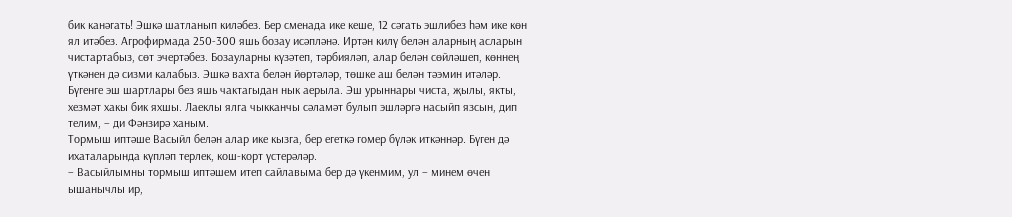бик канәгать! Эшкә шатланып киләбез. Бер сменада ике кеше, 12 сәгать эшлибез һәм ике көн ял итәбез. Агрофирмада 250-300 яшь бозау исәпләнә. Иртән килү белән аларның асларын чистартабыз, сөт эчертәбез. Бозауларны күзәтеп, тәрбияләп, алар белән сөйләшеп, көннең үткәнен дә сизми калабыз. Эшкә вахта белән йөртәләр, төшке аш белән тәэмин итәләр. Бүгенге эш шартлары без яшь чактагыдан нык аерыла. Эш урыннары чиста, җылы, якты, хезмәт хакы бик яхшы. Лаеклы ялга чыкканчы сәламәт булып эшләргә насыйп язсын, дип телим, – ди Фәнзирә ханым.
Тормыш иптәше Васыйл белән алар ике кызга, бер егеткә гомер бүләк иткәннәр. Бүген дә ихаталарында күпләп терлек, кош-корт үстерәләр.
– Васыйлымны тормыш иптәшем итеп сайлавыма бер дә үкенмим, ул – минем өчен ышанычлы ир,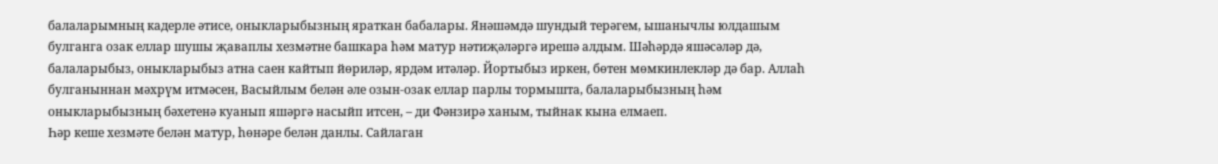балаларымның кадерле әтисе, оныкларыбызның яраткан бабалары. Янәшәмдә шундый терәгем, ышанычлы юлдашым булганга озак еллар шушы җаваплы хезмәтне башкара һәм матур нәтиҗәләргә ирешә алдым. Шәһәрдә яшәсәләр дә, балаларыбыз, оныкларыбыз атна саен кайтып йөриләр, ярдәм итәләр. Йортыбыз иркен, бөтен мөмкинлекләр дә бар. Аллаһ булганыннан мәхрүм итмәсен, Васыйлым белән әле озын-озак еллар парлы тормышта, балаларыбызның һәм оныкларыбызның бәхетенә куанып яшәргә насыйп итсен, – ди Фәнзирә ханым, тыйнак кына елмаеп.
Һәр кеше хезмәте белән матур, һөнәре белән данлы. Сайлаган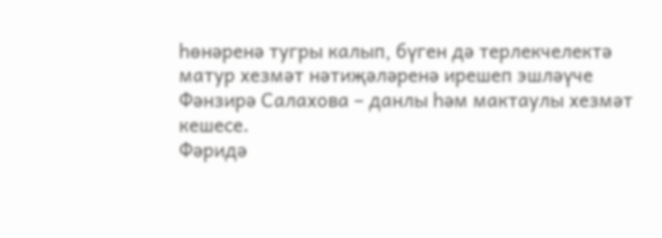һөнәренә тугры калып, бүген дә терлекчелектә матур хезмәт нәтиҗәләренә ирешеп эшләүче Фәнзирә Салахова – данлы һәм мактаулы хезмәт кешесе.
Фәридә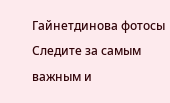Гайнетдинова фотосы
Следите за самым важным и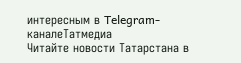интересным в Telegram-каналеТатмедиа
Читайте новости Татарстана в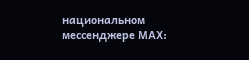национальном мессенджере MАХ: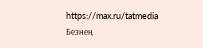https://max.ru/tatmedia
Безнең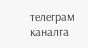телеграм каналга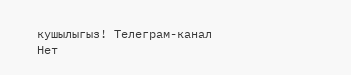кушылыгыз! Телеграм-канал
Нет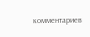комментариев